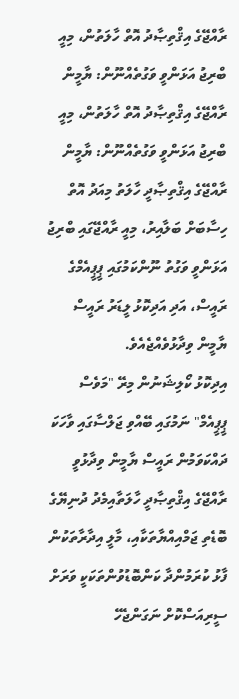ރާއްޖޭގެ އިޤްތިޞާދު އޮތް ހާލަތުން، މިއީ ބްރިޖު އަޅަންވީ ވަގުތެއްނޫން: ޔާމީން
ރާއްޖޭގެ އިޤްތިޞާދު އޮތް ހާލަތުން، މިއީ ބްރިޖު އަޅަންވީ ވަގުތެއްނޫން: ޔާމީން
ރާއްޖޭގެ އިޤްތިޞާދީ ހާލަތު މިއަދު އޮތް ހިސާބަށް ބަލާއިރު، މިއީ ރާއްޖޭގައި ބްރިޖު އަޅަންވީ ވަގުތު ނޫންކަމުގައި ޕީޕީއެމްގެ ރައީސް، އަދި އަދިކޮޅު ލީޑަރު ރައީސް ޔާމީން ވިދާޅުވެއްޖެއެވެ.
އިދިކޮޅު ކޯލިޝަނުން މިރޭ "މަވެސް ޕީޕީއެމް" ނަމުގައި ބޭއްވި ޖަލްސާގައި ވާހަކަ ދައްކަވަމުން ރައީސް ޔާމީން ވިދާޅުވީ ރާއްޖޭގެ އިޤްތިޞާދީ ހާލަތާއިމެދު ދުނިޔޭގެ ބޮޑެތި ޖަމްއިއްޔާތަކާއި، މާލީ އިދާރާތަކުން ފާޅު ކުރަމުންދާ ކަންބޮޑުވުންތަކަކީ ވަރަށް ސީރިއަސްކޮށް ނަގަންޖެހޭ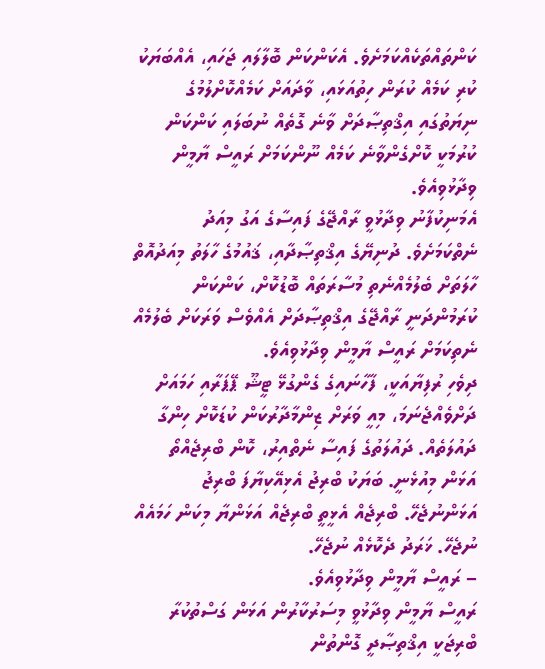ކަންތައްތަކެއްކަމަށެވެ. އެކަންކަން ބޮލާލައި ޖަހައި، އެއްބަޔަކު ކުރި ކަމެއް ކުރަން ހިތުއަޅައި، ވާދައަށް ކަމެއްކޮށްލުމުގެ ނިޔަތުގައި އިޤްތިޞާދަށް ވާނެ ގޮތެއް ނުބަލައި ކަންކަން ކުރުމަކީ ކޮށްގެންވާނެ ކަމެއް ނޫންކަމަށް ރައީސް ޔާމީން ވިދާޅުވިއެވެ.
އެމަނިކުފާނު ވިދާޅުވީ ރާއްޖޭގެ ފައިސާގެ އަގު މިއަދު ނެތްކަމަށެވެ. ދުނިޔޭގެ އިޤްތިޞާދާއި، ޤައުމުގެ ހާލަތު މިއަދުއޮތް ހާލަތަށް ބެލުމެއްނެތި މުސާރަތައް ބޮޑުކޮށް، ކަންކަން ކުރަމުންދަނީ ރާއްޖޭގެ އިޤްތިޞާދަށް އެއްވެސް ވަރަކަށް ބެލުމެއް ނެތިކަމަށް ރައީސް ޔާމީން ވިދާޅުވިއެވެ.
ދިވެހި ރުފިޔާއަކީ، ފާހާނައިގެ ގެންގުޅޭ ޓީޝޫ ޕޭޕަރާއި ހަމައަށް ދަށްވެއްޖެނަމަ، މިއީ ވަރަށް ޒިންމާދާރުކަން ކުޑަކޮށް ހިންގާ ދައުލަތެއް. ދައުލަތުގެ ފައިސާ ނެތްއިރު، ކޮން ބްރިޖެއްތޯ އަޅަން މިއުޅެނީ. ބަޔަކު ބްރިޖު އެޅިއޭކިޔާފަ ބްރިޖު އަޅަންނުޖެހޭ. ބްރިޖެއް އެޅީތީ ބްރިޖެއް އަޅަންޔާ މިކަން ހަމައެއް ނުޖެހޭ. ޚަރަދު ދެކޮޅެއް ނުޖެހޭ.
– ރައީސް ޔާމީން ވިދާޅުވިއެވެ.
ރައީސް ޔާމީން ވިދާޅުވީ މިސަރުކާރުން އަޅަން ގަސްތުކުރާ ބްރިޖަކީ އިޤްތިޞާދީ ގޮންތުން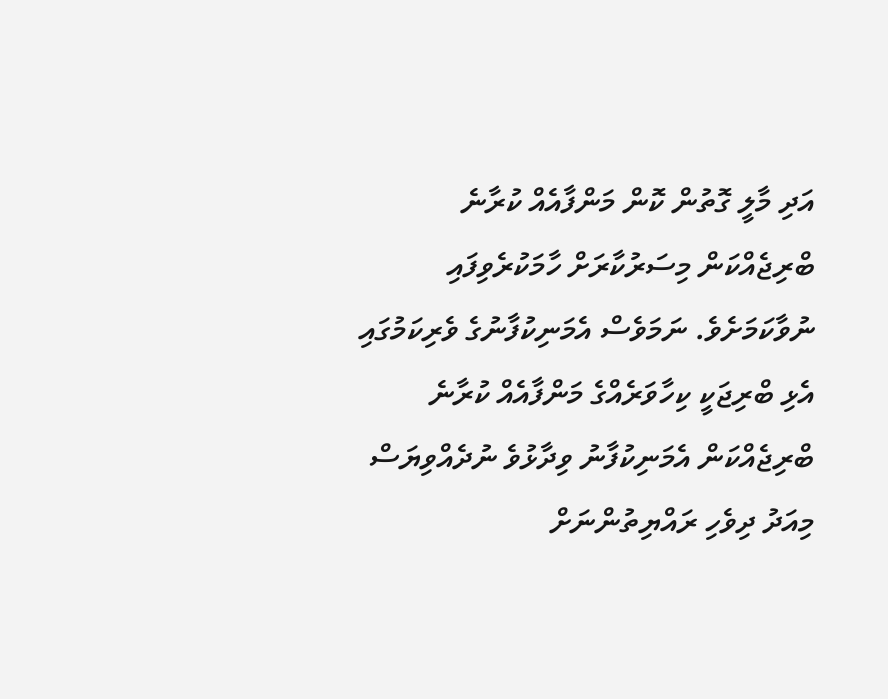އަދި މާލީ ގޮތުން ކޮން މަންފާއެއް ކުރާނެ ބްރިޖެއްކަން މިސަރުކާރަށް ހާމަކުރެވިފައި ނުވާކަމަށެވެ. ނަމަވެސް އެމަނިކުފާނުގެ ވެރިކަމުގައި އެޅި ބްރިޖަކީ ކިހާވަރެއްގެ މަންފާއެއް ކުރާނެ ބްރިޖެއްކަން އެމަނިކުފާނު ވިދާޅުވެ ނުދެއްވިޔަސް މިއަދު ދިވެހި ރައްޔިތުންނަށް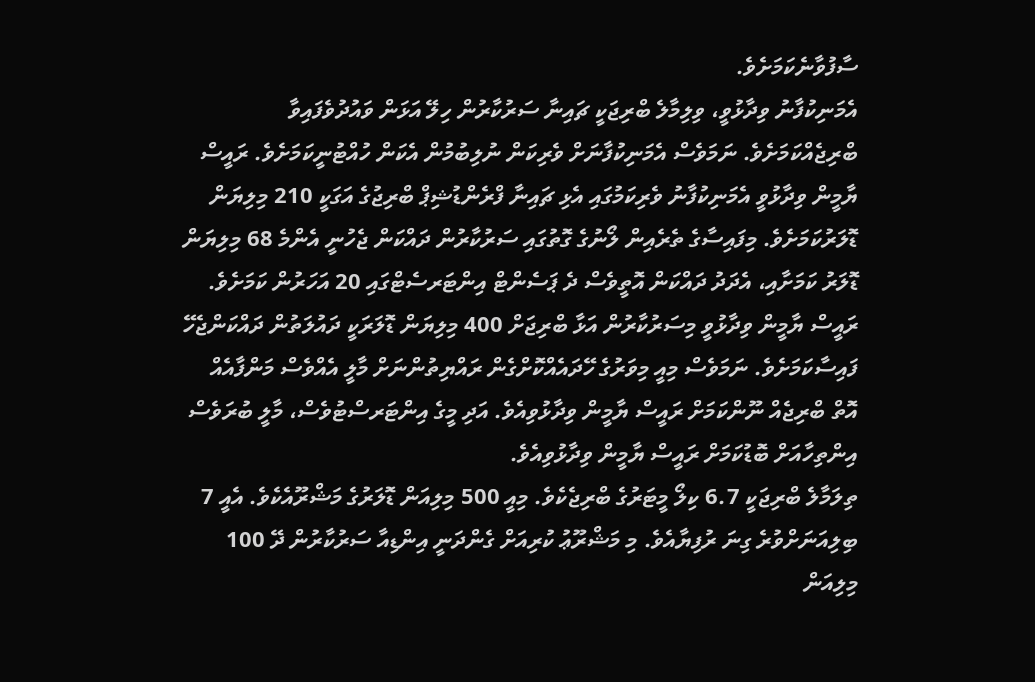ސާފުވާނެކަމަށެވެ.
އެމަނިކުފާނު ވިދާޅުވީ، ވިލިމާލެ ބްރިޖަކީ ޗައިނާ ސަރުކާރުން ހިލޭ އަޅަން ވައުދުވެފައިވާ ބްރިޖެއްކަމަށެވެ. ނަމަވެސް އެމަނިކުފާނަށް ވެރިކަން ނުލިބުމުން އެކަން ހުއްޓުނީކަމަށެވެ. ރައީސް ޔާމީން ވިދާޅުވީ އެމަނިކުފާނު ވެރިކަމުގައި އެޅި ޗައިނާ ފްރެންޑުޝިޕް ބްރިޖުގެ އަގަކީ 210 މިލިޔަން ޑޮލަރުކަމަށެވެ. މިފައިސާގެ ތެރެއިން ލޯނުގެ ގޮތުގައި ސަރުކާރުން ދައްކަން ޖެހުނީ އެންމެ 68 މިލިޔަން ޑޮލަރު ކަމަށާއި، އެދަދު ދައްކަން އޮތީވެސް ދެ ޕަސެންޓް އިންޓަރސެޓްގައި 20 އަހަރުން ކަމަށެވެ.
ރައީސް ޔާމީން ވިދާޅުވީ މިސަރުކާރުން އަޅާ ބްރިޖަށް 400 މިލިޔަން ޑޮލަރަކީ ދައުލަތުން ދައްކަންޖެހޭ ފައިސާކަމަށެވެ. ނަމަވެސް މިއީ މިވަރުގެ ހޭދައެއްކޮށްގެން ރައްޔިތުންނަށް މާލީ އެއްވެސް މަންފާއެއް އޮތް ބްރިޖެއް ނޫންކަމަށް ރައީސް ޔާމީން ވިދާޅުވިއެވެ. އަދި މީގެ އިންޓަރސްޓުވެސް، މާލީ ބުރަވެސް އިންތިހާއަށް ބޮޑުކަމަށް ރައީސް ޔާމީން ވިދާޅުވިއެވެ.
ތިލަމާލެ ބްރިޖަކީ 6.7 ކިލޯ މީޓަރުގެ ބްރިޖެކެވެ. މިއީ 500 މިލިއަން ޑޮލަރުގެ މަޝްރޫއެކެވެ. އެއީ 7 ބިލިއަނަށްވުރެ ގިނަ ރުފިޔާއެވެ. މި މަޝްރޫޢު ކުރިއަށް ގެންދަނީ އިންޑިއާ ސަރުކާރުން ދޭ 100 މިލިއަން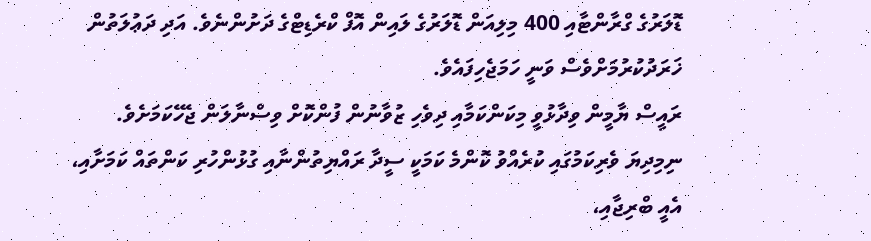ޑޮލަރުގެ ގްރާންޓާއި 400 މިލިއަން ޑޮލަރުގެ ލައިން އޮފް ކްރެޑިޓްގެ ދަށުންނެވެ. އަދި ދަޢުލަތުން ޚަރަދުކުރުމަށްވެސް ވަނީ ހަމަޖެހިފައެވެ.
ރައީސް ޔާމީން ވިދާޅުވީ މިކަންކަމާއި ދިވެހި ޒުވާނުން ފުންކޮށް ވިސްނާލަން ޖެހޭކަމަށެވެ. ނިމިދިޔަ ވެރިކަމުގައި ކުރެއްވު ކޮންމެ ކަމަކީ ސީދާ ރައްޔިތުންނާއި ގުޅުންހުރި ކަންތައް ކަމަށާއި، އެއީ ބްރިޖާއި،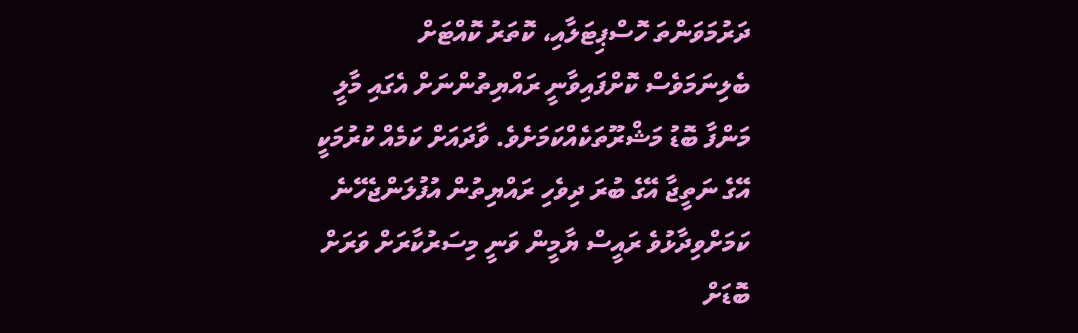ދަރުމަވަންތަ ހޮސްޕިޓަލާއި، ކޮތަރު ކޮއްޓަށް ބެލިނަމަވެސް ކޮށްފައިވާނީ ރައްޔިތުންނަށް އެގައި މާލީ މަންފާ ބޮޑު މަޝްރޫތަކެއްކަމަށެވެ. ވާދައަށް ކަމެއް ކުރުމަކީ އޭގެ ނަތީޖާ އޭގެ ބުރަ ދިވެހި ރައްޔިތުން އުފުލަންޖެހޭނެ ކަމަށްވިދާޅުވެ ރައީސް ޔާމީން ވަނީ މިސަރުކާރަށް ވަރަށް ބޮޑަށް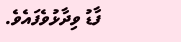ފާޑު ވިދާޅުވެފައެވެ.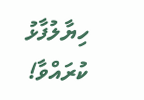ހިޔާލުފާޅު ކުރައްވާ!